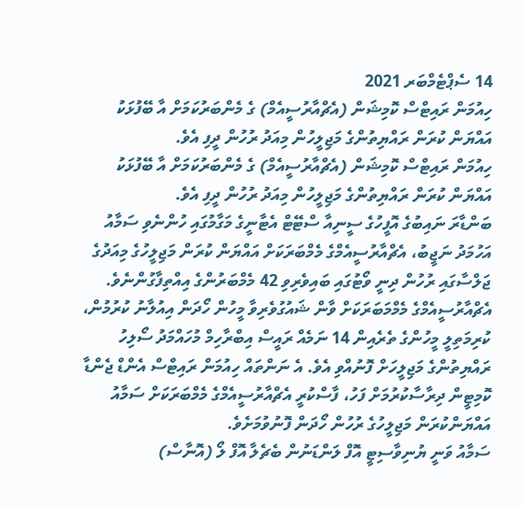14 ސެޕްޓެމްބަރ 2021
ހިއުމަން ރައިޓްސް ކޮމިޝަން (އެޗްއާރުސީއެމް) ގެ މެންބަރުކަމަށް އާ ބޭފުޅަކު އައްޔަން ކުރަން ރައްޔިތުންގެ މަޖިލީހުން މިއަދު ރުހުން ދީފި އެވެ.
ހިއުމަން ރައިޓްސް ކޮމިޝަން (އެޗްއާރުސީއެމް) ގެ މެންބަރުކަމަށް އާ ބޭފުޅަކު އައްޔަން ކުރަން ރައްޔިތުންގެ މަޖިލީހުން މިއަދު ރުހުން ދީފި އެވެ.
ބަންޑާރަ ނައިބުގެ އޮފީހުގެ ސީނިއާ ސްޓޭޓް އެޓާނީގެ މަގާމުގައި ހުންނެވި ސަމާއު އަހުމަދު ނަޖީބު، އެޗްއާރުސީއެމްގެ މެމްބަރަކަށް އައްޔަން ކުރަން މަޖިލީހުގެ މިއަދުގެ ޖަލްސާގައި ރުހުން ދިނީ ވޯޓުގައި ބައިވެރިވި 42 މެމްބަރުންގެ އިއްތިފާގުންނެވެ.
އެޗްއާރުސީއެމްގެ މެމްމަބަރަކަށް ވާން ޝައުގުވެރިވާ މީހުން ހޯދަން އިއުލާނު ކުރުމުން، ކުރިމަތިލީ މީހުންގެ ތެރެއިން 14 ނަމެއް ރައީސް އިބްރާހިމް މުހައްމަދު ސޯލިހު ރައްޔިތުންގެ މަޖިލީހަށް ފޮނުއްވި އެވެ. އެ ނަންތައް ހިއުމަން ރައިޓްސް އެންޑް ޖެންޑާ ކޮމިޓީން ދިރާސާކުރުމަށް ފަހު، ފާސްކުރީ އެޗްއާރުސީއެމްގެ މެމްބަރަކަށް ސަމާއު އައްޔަންކުރަން މަޖިލީހުގެ ރުހުން ހޯދަން ފޮނުވުމަށެވެ.
ސަމާއު ވަނީ ޔުނިވާސިޓީ އޮފް ލަންޑަނުން ބެޗެލާ އޮފް ލޯ (އޮނާސް)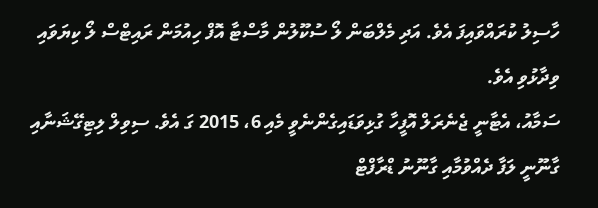ހާސިލު ކުރައްވައިފަ އެވެ. އަދި މެލްބަން ލޯ ސުކޫލުން މާސްޓާ އޮފް ހިއުމަން ރައިޓްސް ލޯ ކިޔަވައި ވިދާޅުވި އެވެ.
ސަމާއު، އެޓާނީ ޖެނެރަލް އޮފީހާ ގުޅިވަޑައިގެންނެވީ މެއި 6، 2015 ގަ އެވެ. ސިވިލް ލިޓިގޭޝަނާއި ގާނޫނީ ލަފާ ދެއްވުމާއި ގާނޫނު ޑްރާފްޓް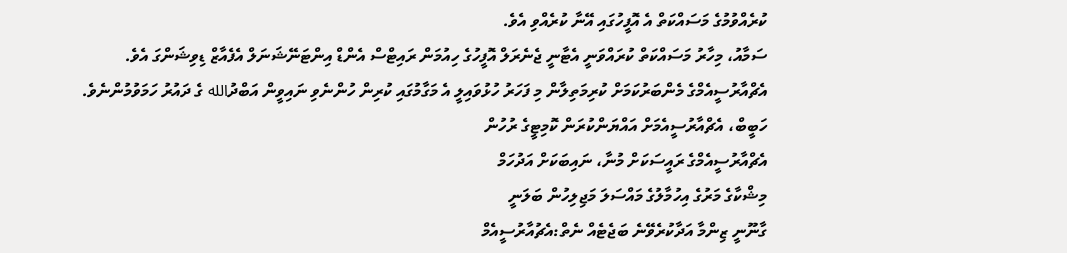ކުރެއްވުމުގެ މަސައްކަތް އެ އޮފީހުގައި އޭނާ ކުރެއްވި އެވެ.
ސަމާއު، މިހާރު މަސައްކަތް ކުރައްވަނީ އެޓާނީ ޖެނެރަލް އޮފީހުގެ ހިއުމަން ރައިޓްސް އެންޑް އިންޓަނޭޝަނަލް އެފެއާޒް ޑިވިޝަންގަ އެވެ.
އެޗްއާރުސީއެމްގެ މެންބަރުކަމަށް ކުރިމަތިލާން މި ފަހަރު ހުޅުވައިލީ އެ މަގާމުގައި ކުރިން ހުންނެވި ނައިވީން އަބްދުالله ގެ ދައުރު ހަމަވުމުންނެވެ.
ހަބީބް، އެޗްއާރުސީއެމަށް އައްޔަންކުރަން ކޮމިޓީގެ ރުހުން
އެޗްއާރުސީއެމްގެ ރައީސަކަށް މުނާ، ނައިބަކަށް އަދުހަމް
މިޝްކާގެ މަރުގެ އިހުމާލުގެ މައްސަލަ މަޖިލިހުން ބަލަނީ
ގާނޫނީ ޒިންމާ އަދާކުރެވޭނެ ބަޖެޓެއް ނެތް:އެޗުއާރުސީއެމް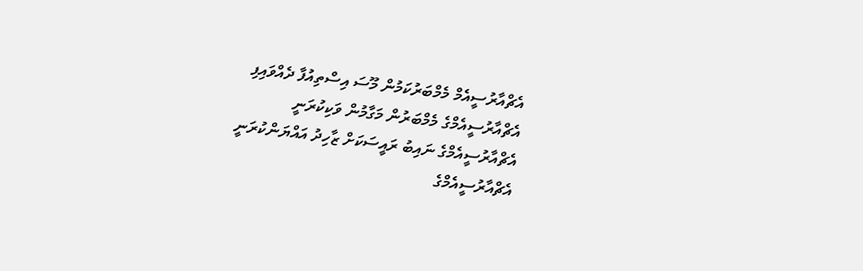އެޗްއާރުސީއެމް މެމްބަރުކަމުން މޫސަ އިސްތިއުފާ ދެއްވައިފި
އެޗްއާރުސީއެމްގެ މެމްބަރުން މަގާމުން ވަކިކުރަނީ
އެޗްއާރުސީއެމްގެ ނައިބު ރައީސަކަށް ޒާހިދު އައްޔަންކުރަނީ
އެޗްއާރުސީއެމްގެ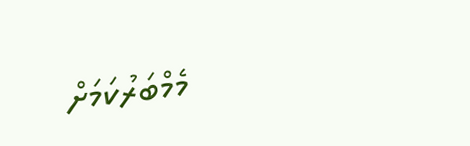މެމްބަރުކަމަށް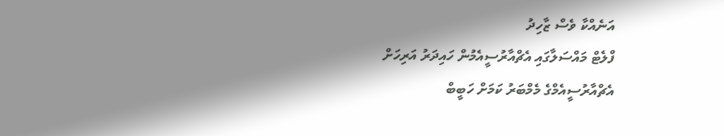އަނެއްކާ ވެސް ޒާހިދު
ފްލެޓް މައްސަލާގައި އެޗްއާރުސީއެމުން ހައިދަރު އަރިހަށް
އެޗްއާރުސީއެމްގެ މެމްބަރު ކަމަށް ހަބީބް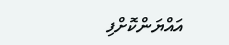އައްޔަންކޮށްފި